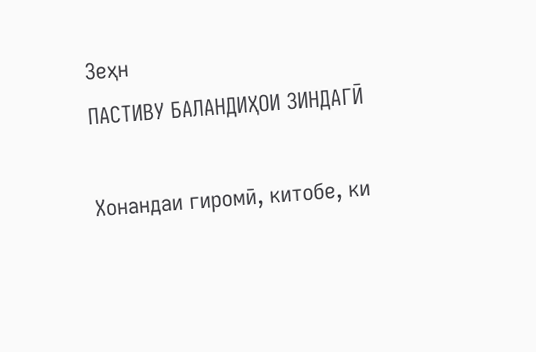Зеҳн
ПАСТИВУ БАЛАНДИҲОИ ЗИНДАГӢ

Хонандаи гиромӣ, китобе, ки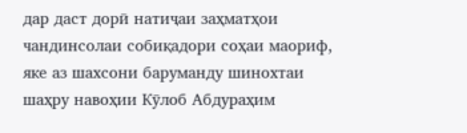дар даст дорӣ натиҷаи заҳматҳои чандинсолаи собиқадори соҳаи маориф, яке аз шахсони баруманду шинохтаи шаҳру навоҳии Кӯлоб Абдураҳим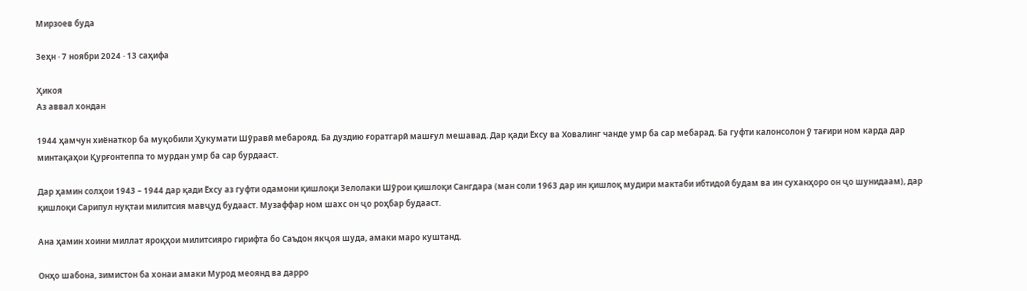Мирзоев буда

Зеҳн · 7 ноябри 2024 · 13 саҳифа

Ҳикоя
Аз аввал хондан

1944 ҳамчун хиёнаткор ба муқобили Ҳукумати Шӯравӣ мебарояд. Ба дуздию ғоратгарӣ машғул мешавад. Дар қади Ёхсу ва Ховалинг чанде умр ба сар мебарад. Ба гуфти калонсолон ӯ тағири ном карда дар минтақаҳои Қурғонтеппа то мурдан умр ба сар бурдааст.

Дар ҳамин солҳои 1943 – 1944 дар қади Ёхсу аз гуфти одамони қишлоқи Зелолаки Шӯрои қишлоқи Сангдара (ман соли 1963 дар ин қишлоқ мудири мактаби ибтидоӣ будам ва ин суханҳоро он ҷо шунидаам), дар қишлоқи Сарипул нуқтаи милитсия мавҷуд будааст. Музаффар ном шахс он ҷо роҳбар будааст.

Ана ҳамин хоини миллат яроқҳои милитсияро гирифта бо Саъдон якҷоя шуда, амаки маро куштанд.

Онҳо шабона, зимистон ба хонаи амаки Мурод меоянд ва дарро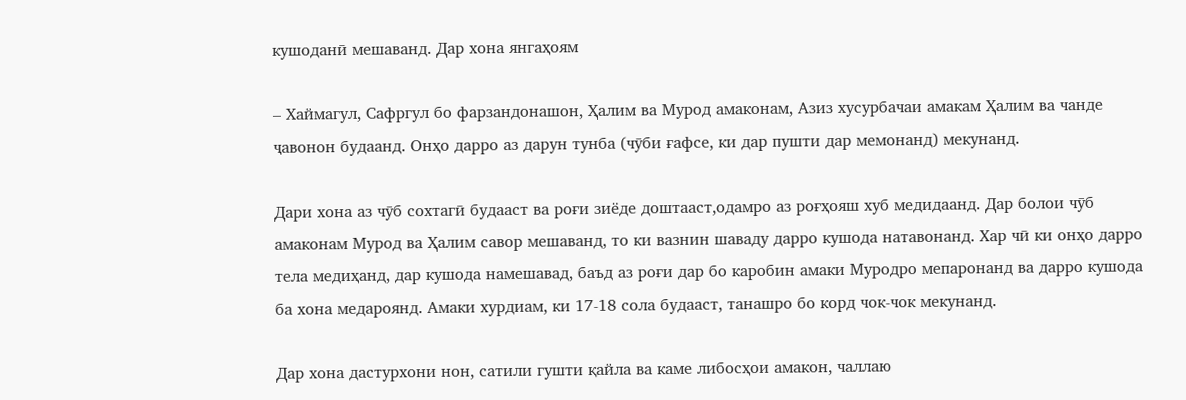кушоданӣ мешаванд. Дар хона янгаҳоям

– Хаймагул, Сафргул бо фарзандонашон, Ҳалим ва Мурод амаконам, Азиз хусурбачаи амакам Ҳалим ва чанде ҷавонон будаанд. Онҳо дарро аз дарун тунба (чӯби ғафсе, ки дар пушти дар мемонанд) мекунанд.

Дари хона аз чӯб сохтагӣ будааст ва роғи зиёде доштааст,одамро аз роғҳояш хуб медидаанд. Дар болои чӯб амаконам Мурод ва Ҳалим савор мешаванд, то ки вазнин шаваду дарро кушода натавонанд. Хар чӣ ки онҳо дарро тела медиҳанд, дар кушода намешавад, баъд аз роғи дар бо каробин амаки Муродро мепаронанд ва дарро кушода ба хона медароянд. Амаки хурдиам, ки 17-18 сола будааст, танашро бо корд чок-чок мекунанд.

Дар хона дастурхони нон, сатили гушти қайла ва каме либосҳои амакон, чаллаю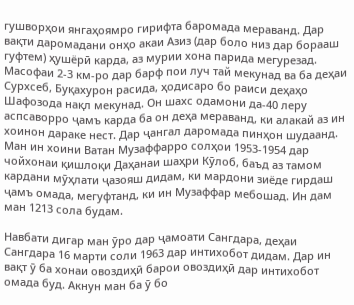гушворҳои янгаҳоямро гирифта баромада мераванд. Дар вақти даромадани онҳо акаи Азиз (дар боло низ дар борааш гуфтем) ҳушёрӣ карда, аз мурии хона парида мегурезад. Масофаи 2-3 км-ро дар барф пои луч тай мекунад ва ба деҳаи Сурхсеб, Буқахурон расида, ҳодисаро бо раиси деҳаҳо Шафозода нақл мекунад. Он шахс одамони да-40 леру аспсаворро ҷамъ карда ба он деҳа мераванд, ки алакай аз ин хоинон дараке нест. Дар ҷангал даромада пинҳон шудаанд. Ман ин хоини Ватан Музаффарро солҳои 1953-1954 дар чойхонаи қишлоқи Даҳанаи шаҳри Кӯлоб, баъд аз тамом кардани мӯҳлати ҷазояш дидам, ки мардони зиёде гирдаш ҷамъ омада, мегуфтанд, ки ин Музаффар мебошад. Ин дам ман 1213 сола будам.

Навбати дигар ман ӯро дар ҷамоати Сангдара, деҳаи Сангдара 16 марти соли 1963 дар интихобот дидам. Дар ин вақт ӯ ба хонаи овоздиҳӣ барои овоздиҳӣ дар интихобот омада буд. Акнун ман ба ӯ бо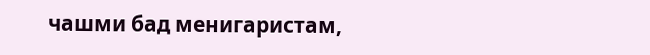чашми бад менигаристам,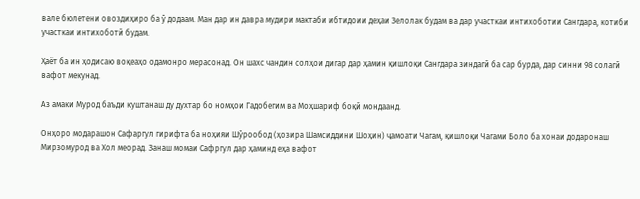вале бюлетени овоздиҳиро ба ӯ додаам. Ман дар ин давра мудири мактаби ибтидоии деҳаи Зелолак будам ва дар участкаи интихоботии Сангдара, котиби участкаи интихоботӣ будам.

Ҳаёт ба ин ҳодисаю воқеаҳо одамонро мерасонад. Он шахс чандин солҳои дигар дар ҳамин қишлоқи Сангдара зиндагӣ ба сар бурда, дар синни 98 солагӣ вафот мекунад.

Аз амаки Мурод баъди куштанаш ду духтар бо номҳои Гадобегим ва Моҳшариф боқӣ мондаанд.

Онҳоро модарашон Сафаргул гирифта ба ноҳияи Шӯрообод (ҳозира Шамсиддини Шоҳин) ҷамоати Чагам, қишлоқи Чагами Боло ба хонаи додаронаш Мирзомурод ва Хол меорад. Занаш момаи Сафргул дар ҳаминд еҳа вафот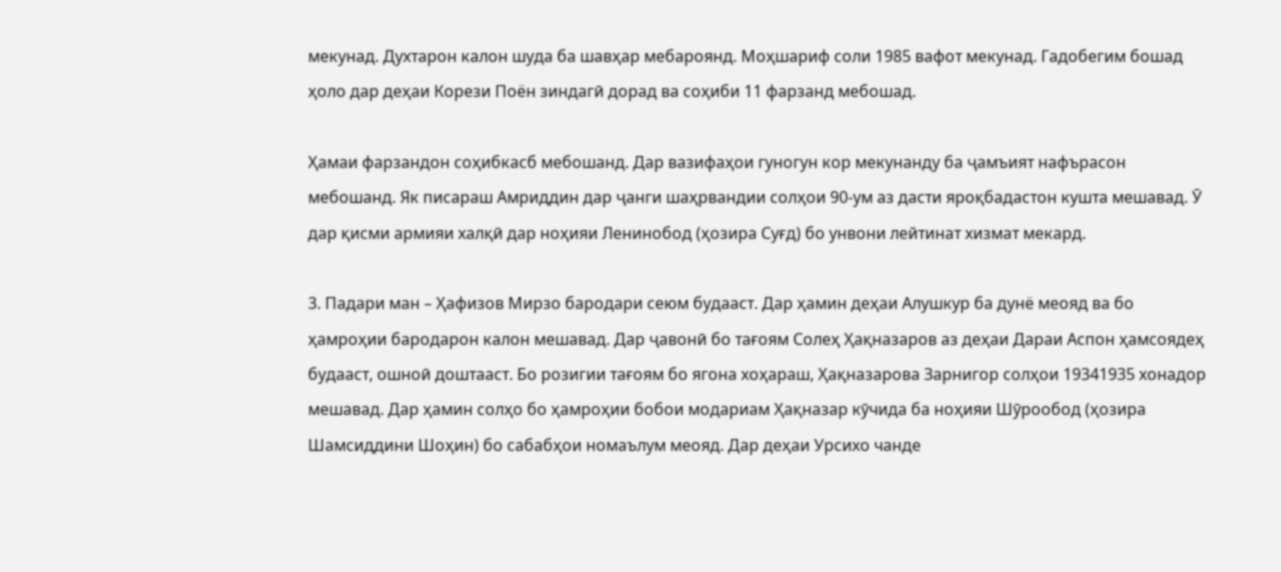мекунад. Духтарон калон шуда ба шавҳар мебароянд. Моҳшариф соли 1985 вафот мекунад. Гадобегим бошад ҳоло дар деҳаи Корези Поён зиндагӣ дорад ва соҳиби 11 фарзанд мебошад.

Ҳамаи фарзандон соҳибкасб мебошанд. Дар вазифаҳои гуногун кор мекунанду ба ҷамъият нафърасон мебошанд. Як писараш Амриддин дар ҷанги шаҳрвандии солҳои 90-ум аз дасти яроқбадастон кушта мешавад. Ӯ дар қисми армияи халқӣ дар ноҳияи Ленинобод (ҳозира Суғд) бо унвони лейтинат хизмат мекард.

3. Падари ман – Ҳафизов Мирзо бародари сеюм будааст. Дар ҳамин деҳаи Алушкур ба дунё меояд ва бо ҳамроҳии бародарон калон мешавад. Дар ҷавонӣ бо тағоям Солеҳ Ҳақназаров аз деҳаи Дараи Аспон ҳамсоядеҳ будааст, ошноӣ доштааст. Бо розигии тағоям бо ягона хоҳараш, Ҳақназарова Зарнигор солҳои 19341935 хонадор мешавад. Дар ҳамин солҳо бо ҳамроҳии бобои модариам Ҳақназар кӯчида ба ноҳияи Шӯрообод (ҳозира Шамсиддини Шоҳин) бо сабабҳои номаълум меояд. Дар деҳаи Урсихо чанде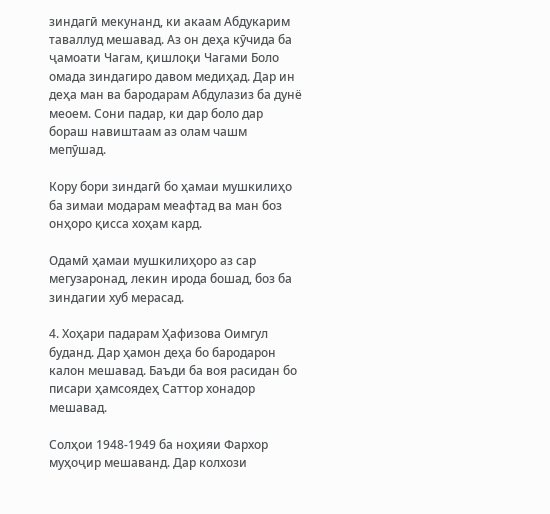зиндагӣ мекунанд, ки акаам Абдукарим таваллуд мешавад. Аз он деҳа кӯчида ба ҷамоати Чагам, қишлоқи Чагами Боло омада зиндагиро давом медиҳад. Дар ин деҳа ман ва бародарам Абдулазиз ба дунё меоем. Сони падар, ки дар боло дар бораш навиштаам аз олам чашм мепӯшад.

Кору бори зиндагӣ бо ҳамаи мушкилиҳо ба зимаи модарам меафтад ва ман боз онҳоро қисса хоҳам кард.

Одамӣ ҳамаи мушкилиҳоро аз сар мегузаронад, лекин ирода бошад, боз ба зиндагии хуб мерасад.

4. Хоҳари падарам Ҳафизова Оимгул буданд. Дар ҳамон деҳа бо бародарон калон мешавад. Баъди ба воя расидан бо писари ҳамсоядеҳ Саттор хонадор мешавад.

Солҳои 1948-1949 ба ноҳияи Фархор муҳоҷир мешаванд. Дар колхози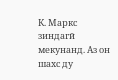К. Маркс зиндагӣ мекунанд. Аз он шахс ду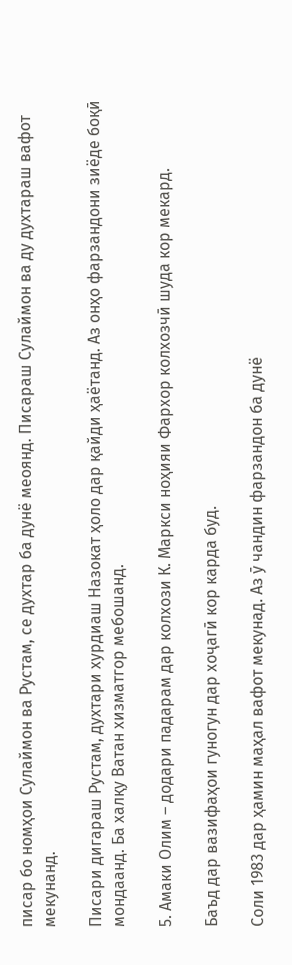писар бо номҳои Сулаймон ва Рустам, се духтар ба дунё меоянд. Писараш Сулаймон ва ду духтараш вафот мекунанд.

Писари дигараш Рустам, духтари хурдиаш Назокат ҳоло дар қайди ҳаётанд. Аз онҳо фарзандони зиёде боқӣ мондаанд. Ба халқу Ватан хизматгор мебошанд.

5. Амаки Олим – додари падарам дар колхози К. Маркси ноҳияи Фархор колхозчӣ шуда кор мекард.

Баъд дар вазифаҳои гуногун дар хоҷагӣ кор карда буд.

Соли 1983 дар ҳамин маҳал вафот мекунад. Аз ӯ чандин фарзандон ба дунё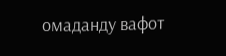омаданду вафот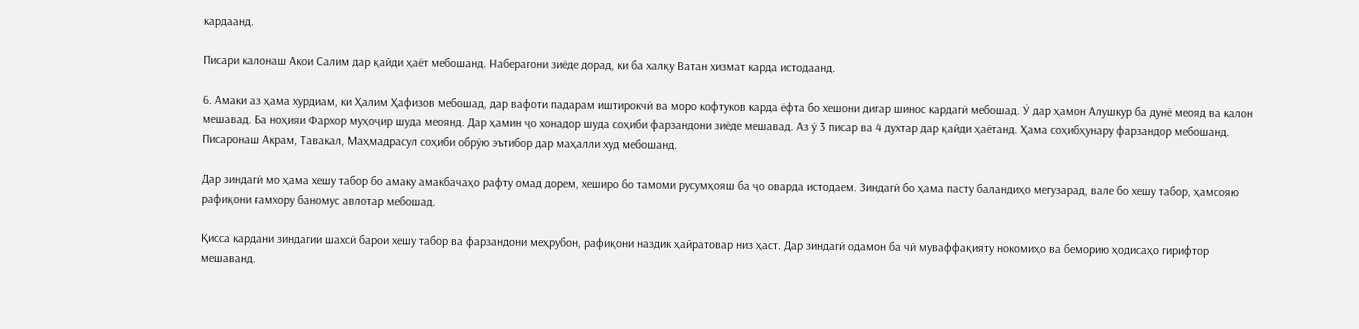кардаанд.

Писари калонаш Акои Салим дар қайди ҳаёт мебошанд. Наберагони зиёде дорад, ки ба халқу Ватан хизмат карда истодаанд.

6. Амаки аз ҳама хурдиам, ки Ҳалим Ҳафизов мебошад, дар вафоти падарам иштирокчӣ ва моро кофтуков карда ёфта бо хешони дигар шинос кардагӣ мебошад. Ӯ дар ҳамон Алушкур ба дунё меояд ва калон мешавад. Ба ноҳияи Фархор муҳоҷир шуда меоянд. Дар ҳамин ҷо хонадор шуда соҳиби фарзандони зиёде мешавад. Аз ӯ 3 писар ва 4 духтар дар қайди ҳаётанд. Ҳама соҳибҳунару фарзандор мебошанд. Писаронаш Акрам, Тавакал, Маҳмадрасул соҳиби обрӯю эътибор дар маҳалли худ мебошанд.

Дар зиндагӣ мо ҳама хешу табор бо амаку амакбачаҳо рафту омад дорем, хеширо бо тамоми русумҳояш ба ҷо оварда истодаем. Зиндагӣ бо ҳама пасту баландиҳо мегузарад, вале бо хешу табор, ҳамсояю рафиқони ғамхору баномус авлотар мебошад.

Қисса кардани зиндагии шахсӣ барои хешу табор ва фарзандони меҳрубон, рафиқони наздик ҳайратовар низ ҳаст. Дар зиндагӣ одамон ба чӣ муваффақияту нокомиҳо ва беморию ҳодисаҳо гирифтор мешаванд.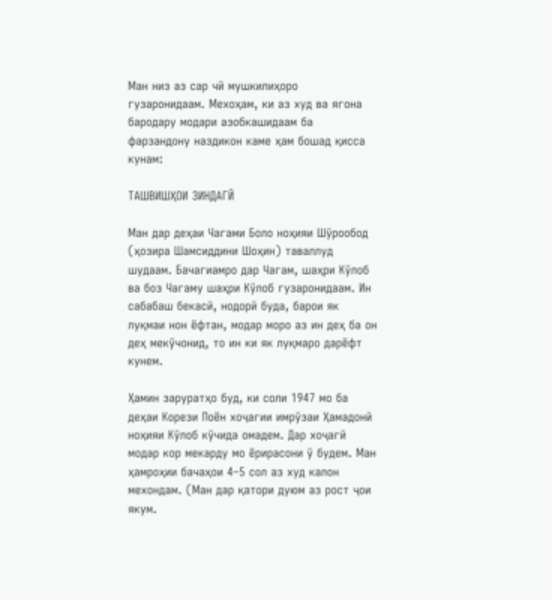Ман низ аз сар чӣ мушкилиҳоро гузаронидаам. Мехоҳам, ки аз худ ва ягона бародару модари азобкашидаам ба фарзандону наздикон каме ҳам бошад қисса кунам:

ТАШВИШҲОИ ЗИНДАГӢ

Ман дар деҳаи Чагами Боло ноҳияи Шӯрообод (ҳозира Шамсиддини Шоҳин) таваллуд шудаам. Бачагиамро дар Чагам, шаҳри Кӯлоб ва боз Чагаму шаҳри Кӯлоб гузаронидаам. Ин сабабаш бекасӣ, нодорӣ буда, барои як луқмаи нон ёфтан, модар моро аз ин деҳ ба он деҳ мекӯчонид, то ин ки як луқмаро дарёфт кунем.

Ҳамин заруратҳо буд, ки соли 1947 мо ба деҳаи Корези Поён хоҷагии имрӯзаи Ҳамадонӣ ноҳияи Кӯлоб кӯчида омадем. Дар хоҷагӣ модар кор мекарду мо ёрирасони ӯ будем. Ман ҳамроҳии бачаҳои 4–5 сол аз худ калон мехондам. (Ман дар қатори дуюм аз рост ҷои якум.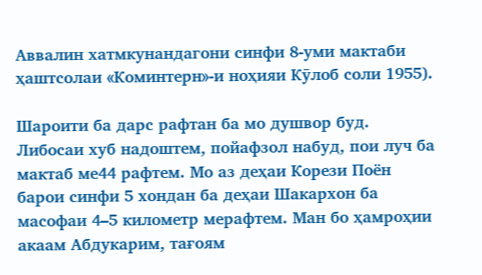Аввалин хатмкунандагони синфи 8-уми мактаби ҳаштсолаи «Коминтерн»-и ноҳияи Кӯлоб соли 1955).

Шароити ба дарс рафтан ба мо душвор буд. Либосаи хуб надоштем, пойафзол набуд, пои луч ба мактаб ме44 рафтем. Мо аз деҳаи Корези Поён барои синфи 5 хондан ба деҳаи Шакархон ба масофаи 4–5 километр мерафтем. Ман бо ҳамроҳии акаам Абдукарим, тағоям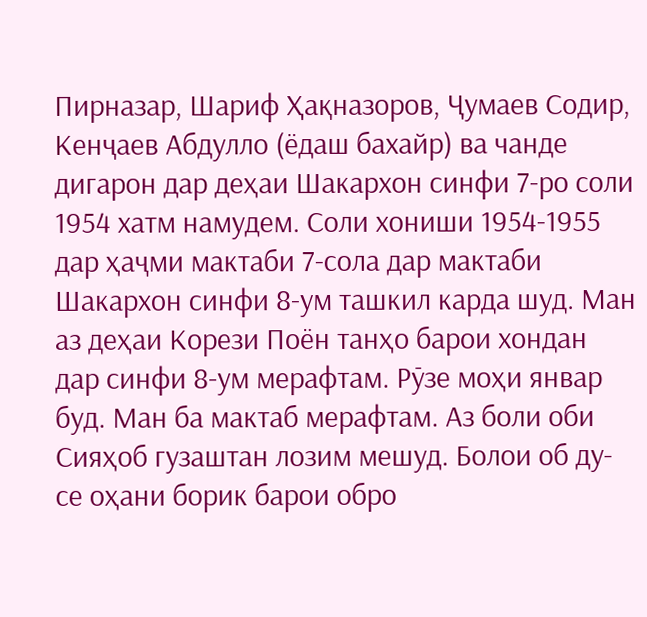Пирназар, Шариф Ҳақназоров, Ҷумаев Содир, Кенҷаев Абдулло (ёдаш бахайр) ва чанде дигарон дар деҳаи Шакархон синфи 7-ро соли 1954 хатм намудем. Соли хониши 1954-1955 дар ҳаҷми мактаби 7-сола дар мактаби Шакархон синфи 8-ум ташкил карда шуд. Ман аз деҳаи Корези Поён танҳо барои хондан дар синфи 8-ум мерафтам. Рӯзе моҳи январ буд. Ман ба мактаб мерафтам. Аз боли оби Сияҳоб гузаштан лозим мешуд. Болои об ду-се оҳани борик барои обро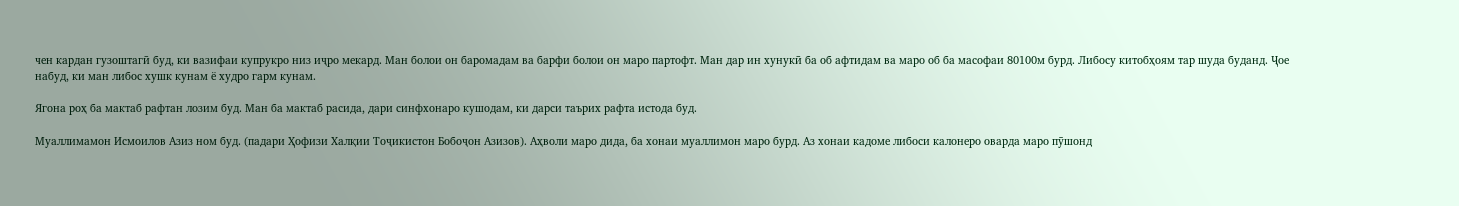чен кардан гузоштагӣ буд, ки вазифаи купрукро низ иҷро мекард. Ман болои он баромадам ва барфи болои он маро партофт. Ман дар ин хунукӣ ба об афтидам ва маро об ба масофаи 80100м бурд. Либосу китобҳоям тар шуда буданд. Ҷое набуд, ки ман либос хушк кунам ё худро гарм кунам.

Ягона роҳ ба мактаб рафтан лозим буд. Ман ба мактаб расида, дари синфхонаро кушодам, ки дарси таърих рафта истода буд.

Муаллимамон Исмоилов Азиз ном буд. (падари Ҳофизи Халқии Тоҷикистон Бобоҷон Азизов). Аҳволи маро дида, ба хонаи муаллимон маро бурд. Аз хонаи кадоме либоси калонеро оварда маро пӯшонд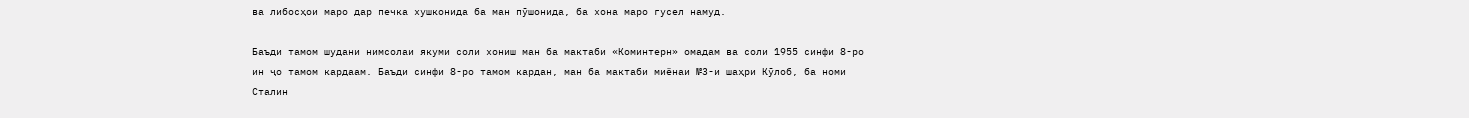ва либосҳои маро дар печка хушконида ба ман пӯшонида, ба хона маро гусел намуд.

Баъди тамом шудани нимсолаи якуми соли хониш ман ба мактаби «Коминтерн» омадам ва соли 1955 синфи 8-ро ин ҷо тамом кардаам. Баъди синфи 8-ро тамом кардан, ман ба мактаби миёнаи №3-и шаҳри Кӯлоб, ба номи Сталин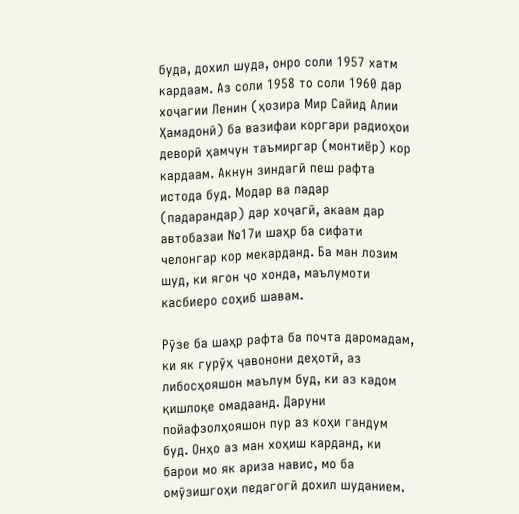буда, дохил шуда, онро соли 1957 хатм кардаам. Аз соли 1958 то соли 1960 дар хоҷагии Ленин (ҳозира Мир Сайид Алии Ҳамадонӣ) ба вазифаи коргари радиоҳои деворӣ ҳамчун таъмиргар (монтиёр) кор кардаам. Акнун зиндагӣ пеш рафта истода буд. Модар ва падар (падарандар) дар хоҷагӣ, акаам дар автобазаи №17и шаҳр ба сифати челонгар кор мекарданд. Ба ман лозим шуд, ки ягон ҷо хонда, маълумоти касбиеро соҳиб шавам.

Рӯзе ба шаҳр рафта ба почта даромадам, ки як гурӯҳ ҷавонони деҳотӣ, аз либосҳояшон маълум буд, ки аз кадом қишлоқе омадаанд. Даруни пойафзолҳояшон пур аз коҳи гандум буд. Онҳо аз ман хоҳиш карданд, ки барои мо як ариза навис, мо ба омӯзишгоҳи педагогӣ дохил шуданием.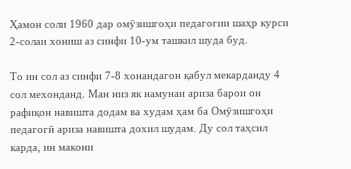Ҳамон соли 1960 дар омӯзишгоҳи педагогии шаҳр курси 2-солаи хониш аз синфи 10-ум ташкил шуда буд.

То ин сол аз синфи 7-8 хонандагон қабул мекарданду 4 сол мехонданд. Ман низ як намунаи ариза барои он рафиқон навишта додам ва худам ҳам ба Омӯзишгоҳи педагогӣ ариза навишта дохил шудам. Ду сол таҳсил карда, ин макони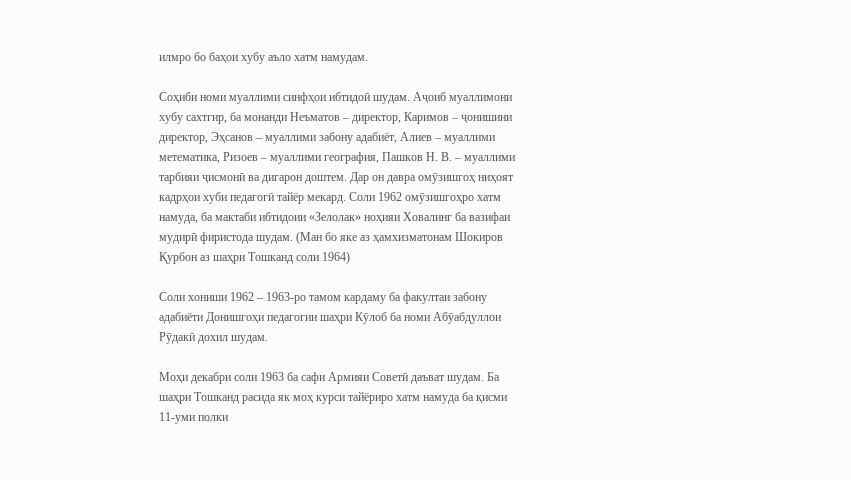илмро бо баҳои хубу аъло хатм намудам.

Соҳиби номи муаллими синфҳои ибтидоӣ шудам. Аҷоиб муаллимони хубу сахтгир, ба монанди Неъматов – директор, Каримов – ҷонишини директор, Эҳсанов – муаллими забону адабиёт, Алиев – муаллими метематика, Ризоев – муаллими география, Пашков Н. В. – муаллими тарбияи ҷисмонӣ ва дигарон доштем. Дар он давра омӯзишгоҳ ниҳоят кадрҳои хуби педагогӣ тайёр мекард. Соли 1962 омӯзишгоҳро хатм намуда, ба мактаби ибтидоии «Зелолак» ноҳияи Ховалинг ба вазифаи мудирӣ фиристода шудам. (Ман бо яке аз ҳамхизматонам Шокиров Қурбон аз шаҳри Тошканд соли 1964)

Соли хониши 1962 – 1963-ро тамом кардаму ба факултаи забону адабиёти Донишгоҳи педагогии шаҳри Кӯлоб ба номи Абӯабдуллои Рӯдакӣ дохил шудам.

Моҳи декабри соли 1963 ба сафи Армияи Советӣ даъват шудам. Ба шаҳри Тошканд расида як моҳ курси тайёриро хатм намуда ба қисми 11-уми полки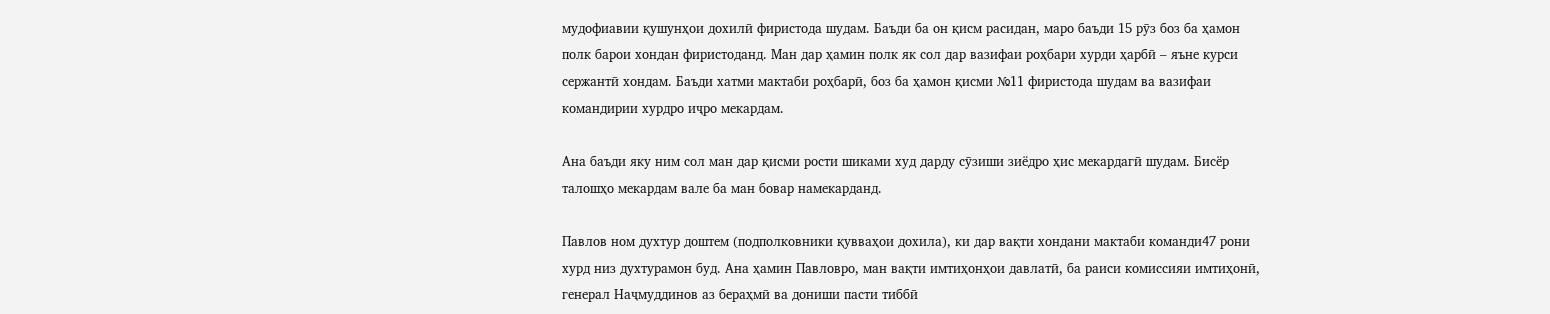мудофиавии қушунҳои дохилӣ фиристода шудам. Баъди ба он қисм расидан, маро баъди 15 рӯз боз ба ҳамон полк барои хондан фиристоданд. Ман дар ҳамин полк як сол дар вазифаи роҳбари хурди ҳарбӣ – яъне курси сержантӣ хондам. Баъди хатми мактаби роҳбарӣ, боз ба ҳамон қисми №11 фиристода шудам ва вазифаи командирии хурдро иҷро мекардам.

Ана баъди яку ним сол ман дар қисми рости шиками худ дарду сӯзиши зиёдро ҳис мекардагӣ шудам. Бисёр талошҳо мекардам вале ба ман бовар намекарданд.

Павлов ном духтур доштем (подполковники қувваҳои дохила), ки дар вақти хондани мактаби команди47 рони хурд низ духтурамон буд. Ана ҳамин Павловро, ман вақти имтиҳонҳои давлатӣ, ба раиси комиссияи имтиҳонӣ, генерал Наҷмуддинов аз бераҳмӣ ва дониши пасти тиббӣ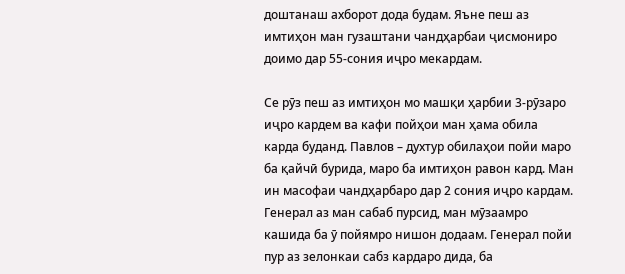доштанаш ахборот дода будам. Яъне пеш аз имтиҳон ман гузаштани чандҳарбаи ҷисмониро доимо дар 55-сония иҷро мекардам.

Се рӯз пеш аз имтиҳон мо машқи ҳарбии 3-рӯзаро иҷро кардем ва кафи пойҳои ман ҳама обила карда буданд. Павлов – духтур обилаҳои пойи маро ба қайчӣ бурида, маро ба имтиҳон равон кард. Ман ин масофаи чандҳарбаро дар 2 сония иҷро кардам. Генерал аз ман сабаб пурсид, ман мӯзаамро кашида ба ӯ пойямро нишон додаам. Генерал пойи пур аз зелонкаи сабз кардаро дида, ба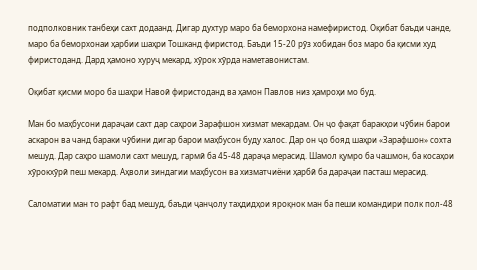подполковник танбеҳи сахт додаанд. Дигар духтур маро ба беморхона намефиристод. Оқибат баъди чанде, маро ба беморхонаи ҳарбии шаҳри Тошканд фиристод. Баъди 15-20 рӯз хобидан боз маро ба қисми худ фиристоданд. Дард ҳамоно хуруҷ мекард, хӯрок хӯрда наметавонистам.

Оқибат қисми моро ба шаҳри Навоӣ фиристоданд ва ҳамон Павлов низ ҳамроҳи мо буд.

Ман бо маҳбусони дараҷаи сахт дар саҳрои Зарафшон хизмат мекардам. Он ҷо фақат баракҳои чӯбин барои аскарон ва чанд бараки чӯбини дигар барои маҳбусон буду халос. Дар он ҷо бояд шаҳри «Зарафшон» сохта мешуд. Дар саҳро шамоли сахт мешуд, гармӣ ба 45-48 дараҷа мерасид. Шамол қумро ба чашмон, ба косаҳои хӯрокхӯрӣ пеш мекард. Аҳволи зиндагии маҳбусон ва хизматчиёни ҳарбӣ ба дараҷаи пасташ мерасид.

Саломатии ман то рафт бад мешуд, баъди ҷанҷолу таҳдидҳои яроқнок ман ба пеши командири полк пол-48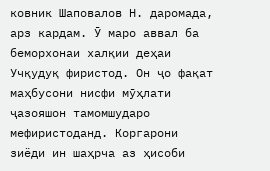ковник Шаповалов Н. даромада, арз кардам. Ӯ маро аввал ба беморхонаи халқии деҳаи Учқудуқ фиристод. Он ҷо фақат маҳбусони нисфи мӯҳлати ҷазояшон тамомшударо мефиристоданд. Коргарони зиёди ин шаҳрча аз ҳисоби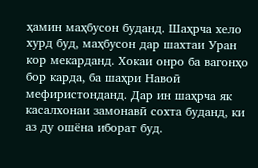ҳамин маҳбусон буданд. Шаҳрча хело хурд буд, маҳбусон дар шахтаи Уран кор мекарданд. Хокаи онро ба вагонҳо бор карда, ба шаҳри Навоӣ мефиристонданд. Дар ин шаҳрча як касалхонаи замонавӣ сохта буданд, ки аз ду ошёна иборат буд.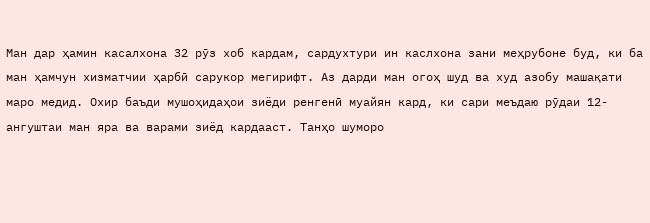Ман дар ҳамин касалхона 32 рӯз хоб кардам, сардухтури ин каслхона зани меҳрубоне буд, ки ба ман ҳамчун хизматчии ҳарбӣ сарукор мегирифт. Аз дарди ман огоҳ шуд ва худ азобу машақати маро медид. Охир баъди мушоҳидаҳои зиёди ренгенӣ муайян кард, ки сари меъдаю рӯдаи 12- ангуштаи ман яра ва варами зиёд кардааст. Танҳо шуморо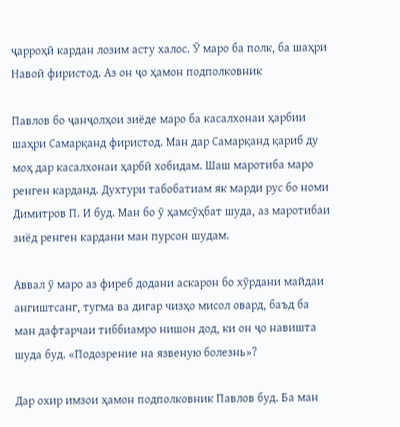ҷарроҳӣ кардан лозим асту халос. Ӯ маро ба полк, ба шаҳри Навоӣ фиристод. Аз он ҷо ҳамон подполковник

Павлов бо ҷанҷолҳои зиёде маро ба касалхонаи ҳарбии шаҳри Самарқанд фиристод. Ман дар Самарқанд қариб ду моҳ дар касалхонаи ҳарбӣ хобидам. Шаш маротиба маро ренген карданд. Духтури табобатиам як марди рус бо номи Димитров П. И буд. Ман бо ӯ ҳамсӯҳбат шуда, аз маротибаи зиёд ренген кардани ман пурсон шудам.

Аввал ӯ маро аз фиреб додани аскарон бо хӯрдани майдаи ангиштсанг, тугма ва дигар чизҳо мисол овард, баъд ба ман дафтарчаи тиббиамро нишон дод, ки он ҷо навишта шуда буд. «Подозрение на язвеную болезнь»?

Дар охир имзои ҳамон подполковник Павлов буд. Ба ман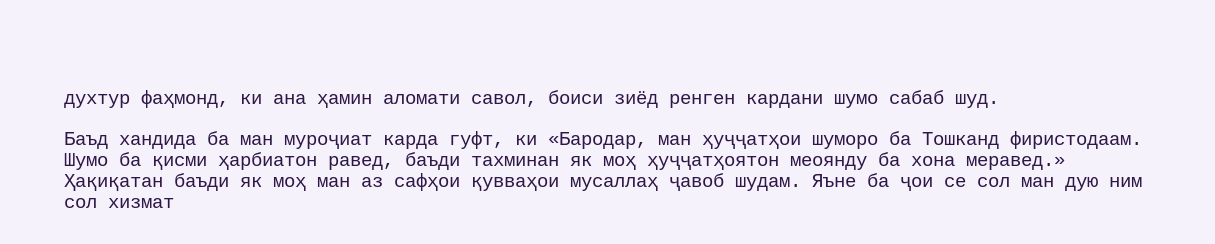духтур фаҳмонд, ки ана ҳамин аломати савол, боиси зиёд ренген кардани шумо сабаб шуд.

Баъд хандида ба ман муроҷиат карда гуфт, ки «Бародар, ман ҳуҷҷатҳои шуморо ба Тошканд фиристодаам. Шумо ба қисми ҳарбиатон равед, баъди тахминан як моҳ ҳуҷҷатҳоятон меоянду ба хона меравед.» Ҳақиқатан баъди як моҳ ман аз сафҳои қувваҳои мусаллаҳ ҷавоб шудам. Яъне ба ҷои се сол ман дую ним сол хизмат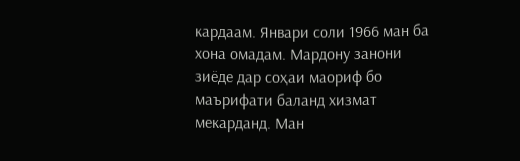кардаам. Январи соли 1966 ман ба хона омадам. Мардону занони зиёде дар соҳаи маориф бо маърифати баланд хизмат мекарданд. Ман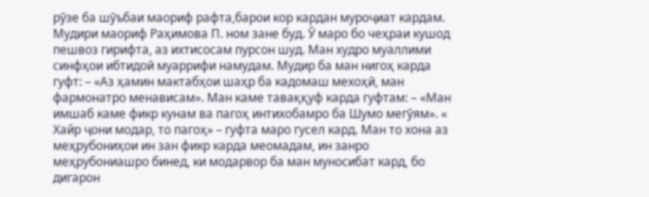рӯзе ба шӯъбаи маориф рафта,барои кор кардан муроҷиат кардам. Мудири маориф Раҳимова П. ном зане буд. Ӯ маро бо чеҳраи кушод пешвоз гирифта, аз ихтисосам пурсон шуд. Ман худро муаллими синфҳои ибтидоӣ муаррифи намудам. Мудир ба ман нигоҳ карда гуфт: – «Аз ҳамин мактабҳои шаҳр ба кадомаш мехоҳӣ, ман фармонатро менависам». Ман каме таваққуф карда гуфтам: – «Ман имшаб каме фикр кунам ва пагоҳ интихобамро ба Шумо мегӯям». « Хайр ҷони модар, то пагоҳ» – гуфта маро гусел кард. Ман то хона аз меҳрубониҳои ин зан фикр карда меомадам, ин занро меҳрубониашро бинед, ки модарвор ба ман муносибат кард, бо дигарон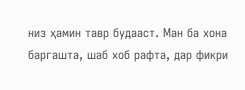низ ҳамин тавр будааст. Ман ба хона баргашта, шаб хоб рафта, дар фикри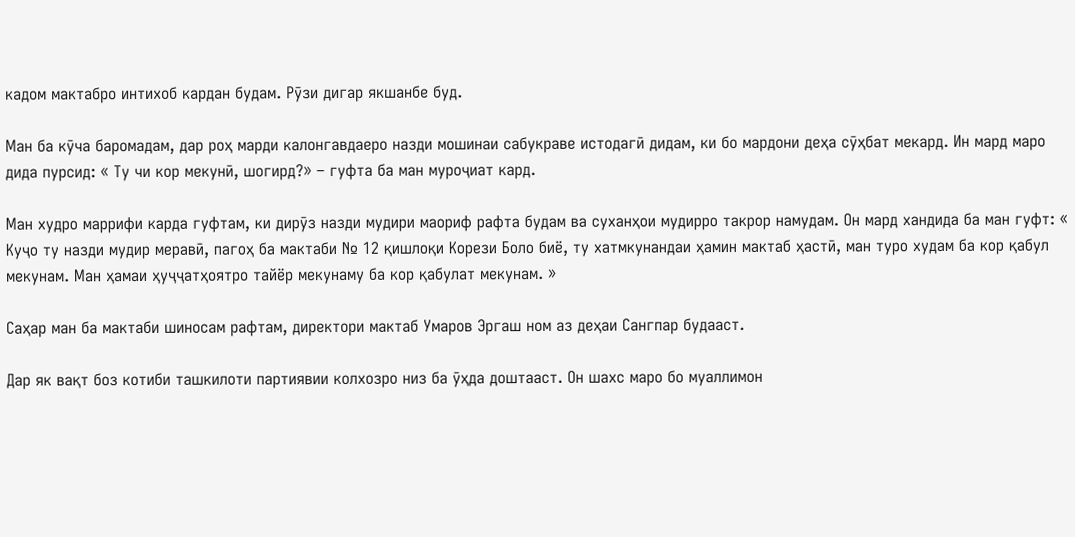кадом мактабро интихоб кардан будам. Рӯзи дигар якшанбе буд.

Ман ба кӯча баромадам, дар роҳ марди калонгавдаеро назди мошинаи сабукраве истодагӣ дидам, ки бо мардони деҳа сӯҳбат мекард. Ин мард маро дида пурсид: « Ту чи кор мекунӣ, шогирд?» – гуфта ба ман муроҷиат кард.

Ман худро маррифи карда гуфтам, ки дирӯз назди мудири маориф рафта будам ва суханҳои мудирро такрор намудам. Он мард хандида ба ман гуфт: « Куҷо ту назди мудир меравӣ, пагоҳ ба мактаби № 12 қишлоқи Корези Боло биё, ту хатмкунандаи ҳамин мактаб ҳастӣ, ман туро худам ба кор қабул мекунам. Ман ҳамаи ҳуҷҷатҳоятро тайёр мекунаму ба кор қабулат мекунам. »

Саҳар ман ба мактаби шиносам рафтам, директори мактаб Умаров Эргаш ном аз деҳаи Сангпар будааст.

Дар як вақт боз котиби ташкилоти партиявии колхозро низ ба ӯҳда доштааст. Он шахс маро бо муаллимон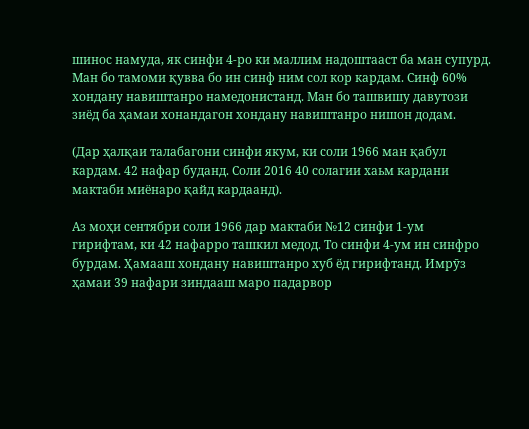шинос намуда, як синфи 4-ро ки маллим надоштааст ба ман супурд. Ман бо тамоми қувва бо ин синф ним сол кор кардам. Синф 60% хондану навиштанро намедонистанд. Ман бо ташвишу давутози зиёд ба ҳамаи хонандагон хондану навиштанро нишон додам.

(Дар ҳалқаи талабагони синфи якум, ки соли 1966 ман қабул кардам. 42 нафар буданд. Соли 2016 40 солагии хаьм кардани мактаби миёнаро қайд кардаанд).

Аз моҳи сентябри соли 1966 дар мактаби №12 синфи 1-ум гирифтам, ки 42 нафарро ташкил медод. То синфи 4-ум ин синфро бурдам. Ҳамааш хондану навиштанро хуб ёд гирифтанд. Имрӯз ҳамаи 39 нафари зиндааш маро падарвор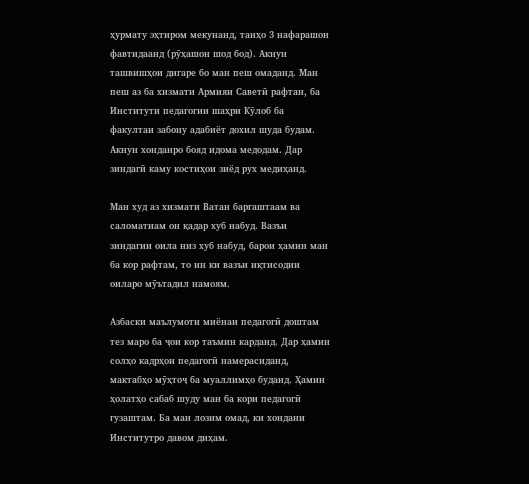ҳурмату эҳтиром мекунанд, танҳо 3 нафарашон фавтидаанд (рӯҳашон шод бод). Акнун ташвишҳои дигаре бо ман пеш омаданд. Ман пеш аз ба хизмати Армияи Саветӣ рафтан, ба Институти педагогии шаҳри Кӯлоб ба факултаи забону адабиёт дохил шуда будам. Акнун хонданро бояд идома медодам. Дар зиндагӣ каму костиҳои зиёд рух медиҳанд.

Ман худ аз хизмати Ватан баргаштаам ва саломатиам он қадар хуб набуд. Вазъи зиндагии оила низ хуб набуд, барои ҳамин ман ба кор рафтам, то ин ки вазъи иқтисодии оиларо мӯътадил намоям.

Азбаски маълумоти миёнаи педагогӣ доштам тез маро ба ҷои кор таъмин карданд. Дар ҳамин солҳо кадрҳои педагогӣ намерасиданд, мактабҳо мӯҳтоҷ ба муаллимҳо буданд. Ҳамин ҳолатҳо сабаб шуду ман ба кори педагогӣ гузаштам. Ба ман лозим омад, ки хондани Институтро давом диҳам.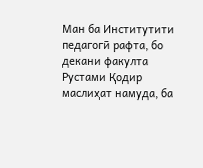Ман ба Институтити педагогӣ рафта, бо декани факулта Рустами Қодир маслиҳат намуда, ба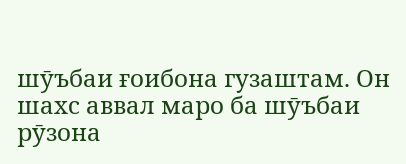шӯъбаи ғоибона гузаштам. Он шахс аввал маро ба шӯъбаи рӯзона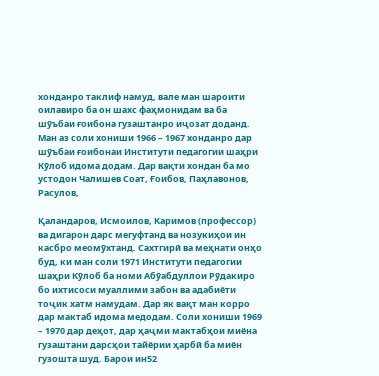хонданро таклиф намуд, вале ман шароити оилавиро ба он шахс фаҳмонидам ва ба шӯъбаи ғоибона гузаштанро иҷозат доданд. Ман аз соли хониши 1966 – 1967 хонданро дар шӯъбаи ғоибонаи Институти педагогии шаҳри Кӯлоб идома додам. Дар вақти хондан ба мо устодон Чалишев Соат, Ғоибов, Паҳлавонов, Расулов,

Қаландаров, Исмоилов, Каримов (профессор) ва дигарон дарс мегуфтанд ва нозукиҳои ин касбро меомӯхтанд. Сахтгирӣ ва меҳнати онҳо буд, ки ман соли 1971 Институти педагогии шаҳри Кӯлоб ба номи Абӯабдуллои Рӯдакиро бо ихтисоси муаллими забон ва адабиёти тоҷик хатм намудам. Дар як вақт ман корро дар мактаб идома медодам. Соли хониши 1969 – 1970 дар деҳот, дар ҳаҷми мактабҳои миёна гузаштани дарсҳои тайёрии ҳарбӣ ба миён гузошта шуд. Барои ин52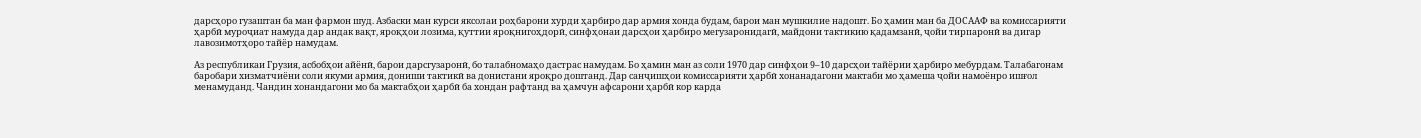дарсҳоро гузаштан ба ман фармон шуд. Азбаски ман курси яксолаи роҳбарони хурди ҳарбиро дар армия хонда будам, барои ман мушкилие надошт. Бо ҳамин ман ба ДОСААФ ва комиссарияти ҳарбӣ муроҷиат намуда дар андак вақт, яроқҳои лозима, қуттии яроқнигоҳдорӣ, синфҳонаи дарсҳои ҳарбиро мегузаронидагӣ, майдони тактикию қадамзанӣ, ҷойи тирпаронӣ ва дигар лавозимотҳоро тайёр намудам.

Аз республикаи Грузия, асбобҳои айёнӣ, барои дарсгузаронӣ, бо талабномаҳо дастрас намудам. Бо ҳамин ман аз соли 1970 дар синфҳои 9–10 дарсҳои тайёрии ҳарбиро мебурдам. Талабагонам баробари хизматчиёни соли якуми армия, дониши тактикӣ ва донистани яроқро доштанд. Дар санҷишҳои комиссарияти ҳарбӣ хонанадагони мактаби мо ҳамеша ҷойи намоёнро ишғол менамуданд. Чандин хонандагони мо ба мактабҳои ҳарбӣ ба хондан рафтанд ва ҳамчун афсарони ҳарбӣ кор карда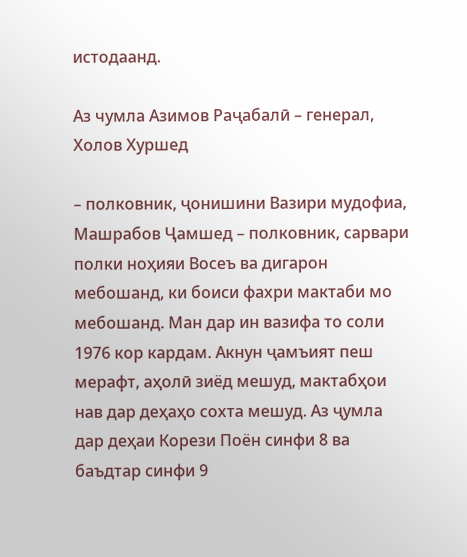истодаанд.

Аз чумла Азимов Раҷабалӣ – генерал, Холов Хуршед

– полковник, ҷонишини Вазири мудофиа, Машрабов Ҷамшед – полковник, сарвари полки ноҳияи Восеъ ва дигарон мебошанд, ки боиси фахри мактаби мо мебошанд. Ман дар ин вазифа то соли 1976 кор кардам. Акнун ҷамъият пеш мерафт, аҳолӣ зиёд мешуд, мактабҳои нав дар деҳаҳо сохта мешуд. Аз ҷумла дар деҳаи Корези Поён синфи 8 ва баъдтар синфи 9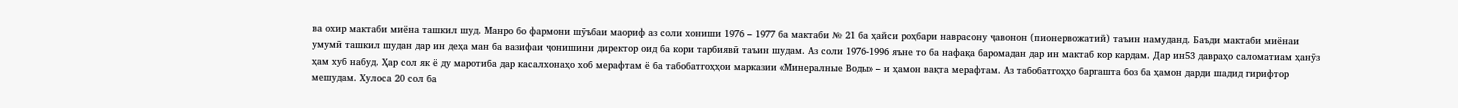ва охир мактаби миёна ташкил шуд. Манро бо фармони шӯъбаи маориф аз соли хониши 1976 – 1977 ба мактаби № 21 ба ҳайси роҳбари наврасону ҷавонон (пионервожатий) таъин намуданд. Баъди мактаби миёнаи умумӣ ташкил шудан дар ин деҳа ман ба вазифаи ҷонишини директор оид ба кори тарбиявӣ таъин шудам. Аз соли 1976-1996 яъне то ба нафақа баромадан дар ин мактаб кор кардам. Дар ин53 давраҳо саломатиам ҳанӯз ҳам хуб набуд. Ҳар сол як ё ду маротиба дар касалхонаҳо хоб мерафтам ё ба табобатгоҳҳои марказии «Минералные Воды» – и ҳамон вақта мерафтам. Аз табобатгоҳҳо баргашта боз ба ҳамон дарди шадид гирифтор мешудам. Хулоса 20 сол ба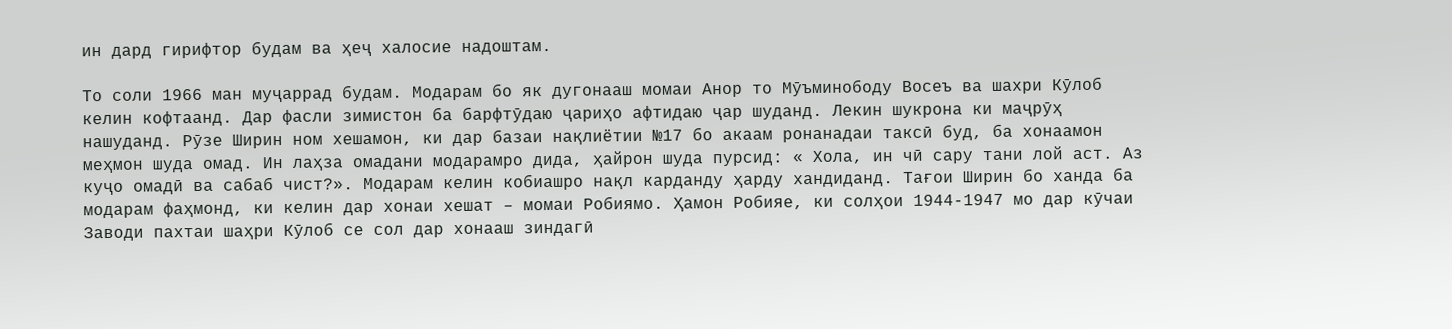ин дард гирифтор будам ва ҳеҷ халосие надоштам.

То соли 1966 ман муҷаррад будам. Модарам бо як дугонааш момаи Анор то Мӯъминободу Восеъ ва шахри Кӯлоб келин кофтаанд. Дар фасли зимистон ба барфтӯдаю ҷариҳо афтидаю ҷар шуданд. Лекин шукрона ки маҷрӯҳ нашуданд. Рӯзе Ширин ном хешамон, ки дар базаи нақлиётии №17 бо акаам ронанадаи таксӣ буд, ба хонаамон меҳмон шуда омад. Ин лаҳза омадани модарамро дида, ҳайрон шуда пурсид: « Хола, ин чӣ сару тани лой аст. Аз куҷо омадӣ ва сабаб чист?». Модарам келин кобиашро нақл карданду ҳарду хандиданд. Тағои Ширин бо ханда ба модарам фаҳмонд, ки келин дар хонаи хешат – момаи Робиямо. Ҳамон Робияе, ки солҳои 1944-1947 мо дар кӯчаи Заводи пахтаи шаҳри Кӯлоб се сол дар хонааш зиндагӣ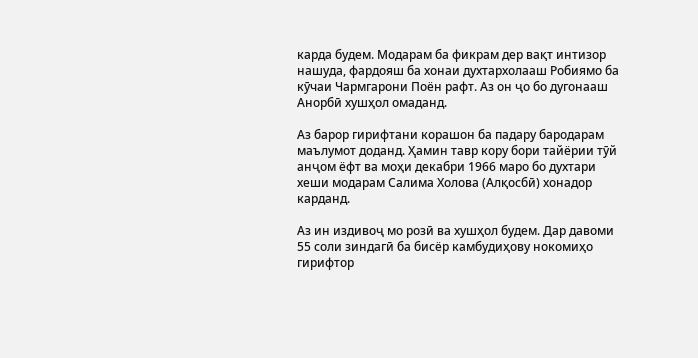карда будем. Модарам ба фикрам дер вақт интизор нашуда, фардояш ба хонаи духтархолааш Робиямо ба кӯчаи Чармгарони Поён рафт. Аз он ҷо бо дугонааш Анорбӣ хушҳол омаданд.

Аз барор гирифтани корашон ба падару бародарам маълумот доданд. Ҳамин тавр кору бори тайёрии тӯй анҷом ёфт ва моҳи декабри 1966 маро бо духтари хеши модарам Салима Холова (Алқосбӣ) хонадор карданд.

Аз ин издивоҷ мо розӣ ва хушҳол будем. Дар давоми 55 соли зиндагӣ ба бисёр камбудиҳову нокомиҳо гирифтор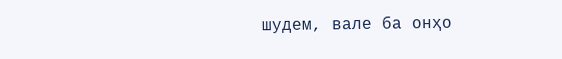шудем, вале ба онҳо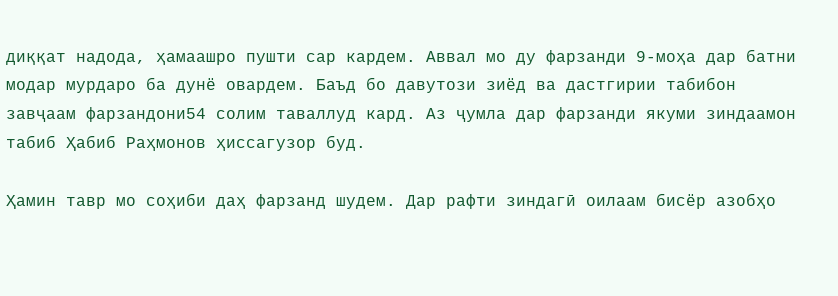диққат надода, ҳамаашро пушти сар кардем. Аввал мо ду фарзанди 9-моҳа дар батни модар мурдаро ба дунё овардем. Баъд бо давутози зиёд ва дастгирии табибон завҷаам фарзандони54 солим таваллуд кард. Аз ҷумла дар фарзанди якуми зиндаамон табиб Ҳабиб Раҳмонов ҳиссагузор буд.

Ҳамин тавр мо соҳиби даҳ фарзанд шудем. Дар рафти зиндагӣ оилаам бисёр азобҳо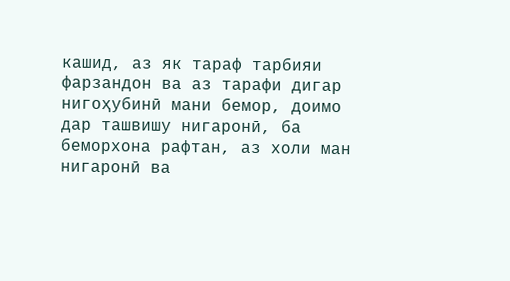кашид, аз як тараф тарбияи фарзандон ва аз тарафи дигар нигоҳубинӣ мани бемор, доимо дар ташвишу нигаронӣ, ба беморхона рафтан, аз холи ман нигаронӣ ва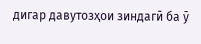дигар давутозҳои зиндагӣ ба ӯ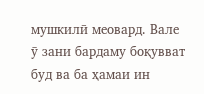мушкилӣ меовард. Вале ӯ зани бардаму боқувват буд ва ба ҳамаи ин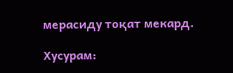мерасиду тоқат мекард.

Хусурам: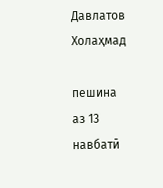Давлатов Холаҳмад

пешина
аз 13
навбатӣ